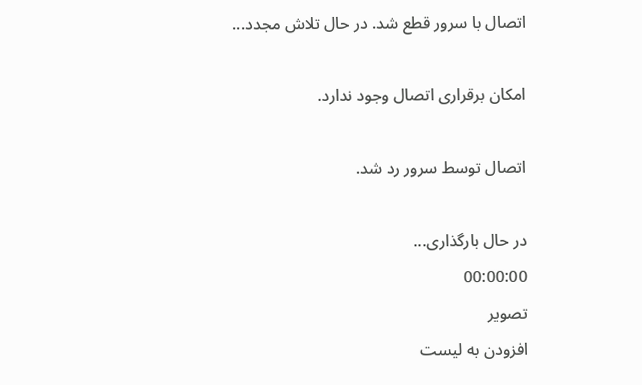اتصال با سرور قطع شد. در حال تلاش مجدد...

امکان برقراری اتصال وجود ندارد.

اتصال توسط سرور رد شد.

در حال بارگذاری...
00:00:00
تصویر
افزودن به لیست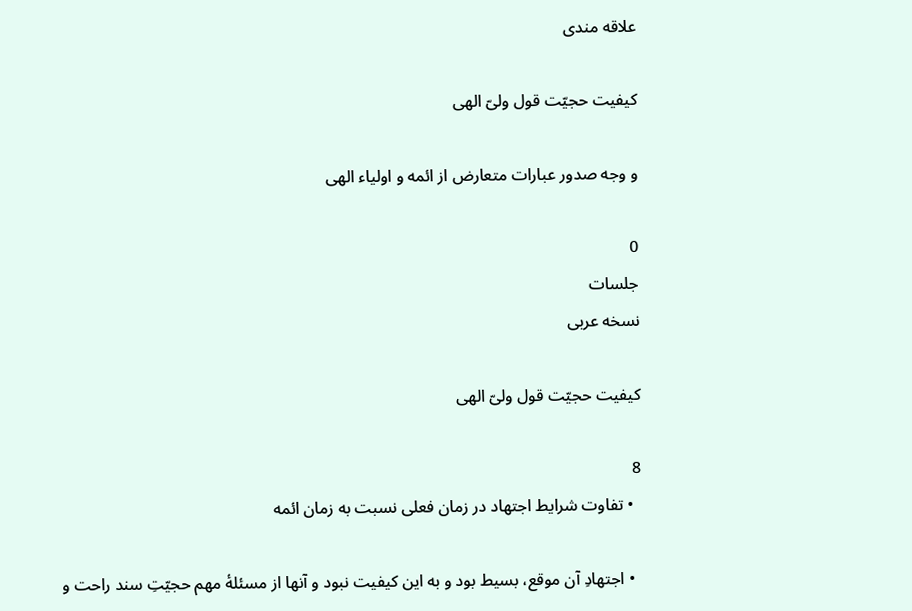علاقه مندی

کیفیت حجیّت قول ولیّ الهی

و وجه صدور عبارات متعارض از ائمه و اولیاء الهی

0
جلسات
نسخه عربی

کیفیت حجیّت قول ولیّ الهی

8
  • تفاوت شرایط اجتهاد در زمان فعلی نسبت به زمان ائمه

  • اجتهادِ آن موقع، بسیط بود و به این کیفیت نبود و آنها از مسئلۀ مهم حجیّتِ سند راحت و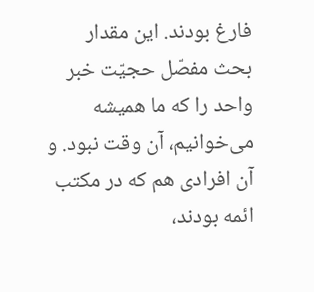فارغ بودند. این مقدار بحث مفصّل حجیّت خبر واحد را که ما همیشه می‌خوانیم، آن وقت نبود. و آن افرادی هم که در مکتب ائمه بودند،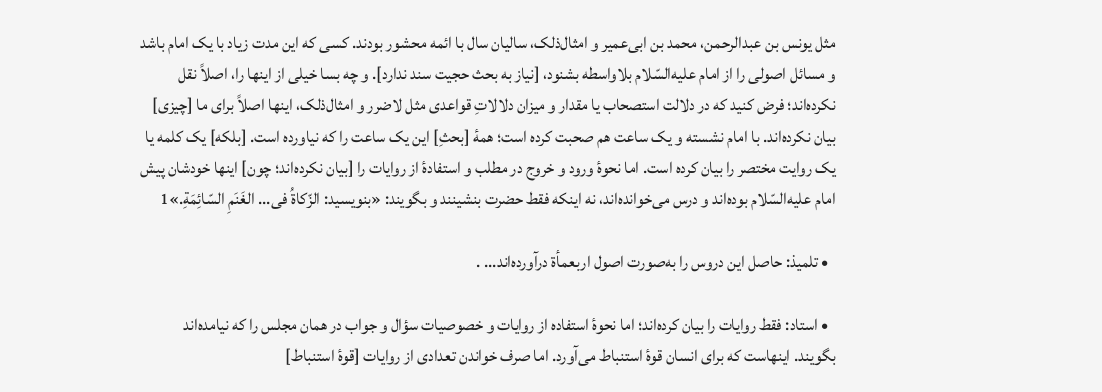مثل یونس بن عبدالرحمن، محمد بن ابی‌عمیر و امثال‌ذلک، سالیان سال با ائمه محشور بودند. کسی که این مدت زیاد با یک امام باشد و مسائل اصولی را از امام علیه‌السّلام بلاواسطه بشنود، [نیاز به بحث حجیت سند ندارد]. و چه بسا خیلی از اینها را، اصلاً نقل نکرده‌‌اند؛ فرض کنید که در دلالت استصحاب یا مقدار و میزان دلالاتِ قواعدی مثل لاضرر و امثال‌ذلک، اینها اصلاً برای ما [چیزی] بیان نکرده‌اند. با امام نشسته و یک ساعت هم صحبت کرده است؛ همۀ [بحثِ] این یک ساعت را که نیاورده است. [بلکه] یک کلمه یا یک روایت مختصر را بیان کرده است. اما نحوۀ ورود و خروج در مطلب و استفادۀ از روایات را [بیان نکرده‌اند؛ چون] اینها خودشان پیش امام علیه‌السّلام بوده‌اند و درس می‌خوانده‌اند، نه اینکه فقط حضرت بنشینند و بگویند: «بنویسید: الزّکاةُ فی... الغَنَمِ السّائِمَةِ.»1

  • تلمیذ: حاصل این دروس را به‌صورت اصول اربعمأة درآورده‌اند... .

  • استاد: فقط روایات را بیان کرده‌اند؛ اما نحوۀ استفاده از روایات و خصوصیات سؤال و جواب در همان مجلس را که نیامده‌اند بگویند. اینهاست که برای انسان قوۀ استنباط می‌آورد. اما صرف خواندن تعدادی از روایات [قوۀ استنباط]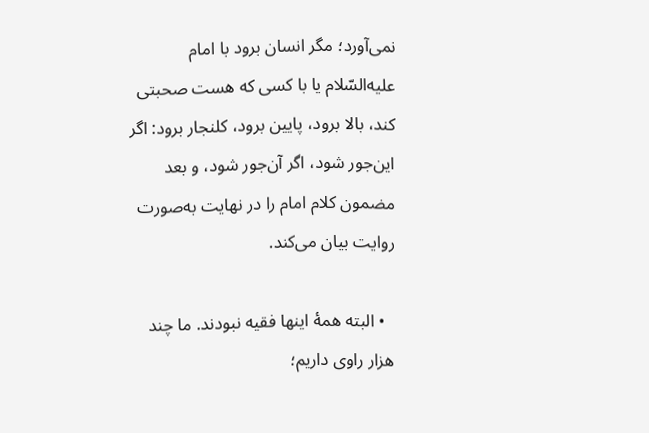نمی‌آورد؛ مگر انسان برود با امام علیه‌السّلام یا با کسی که هست صحبتی کند، بالا برود، پایین برود، کلنجار برود: اگر این‌جور شود، اگر آن‌جور شود، و بعد مضمون کلام امام را در نهایت به‌صورت روایت بیان می‌کند.

  • البته همۀ اینها فقیه نبودند. ما چند هزار راوی داریم؛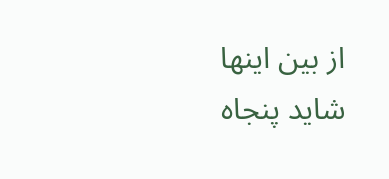از بین اینها شاید پنجاه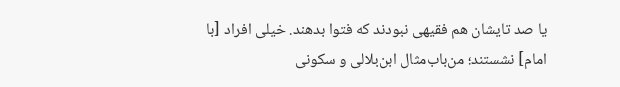یا صد تایشان هم فقیهی نبودند که فتوا بدهند. خیلی افراد [با امام] نشستند؛ من‌باب‌مثال ابن‌بلالی و سکونی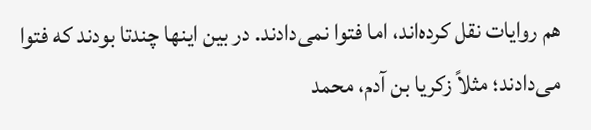هم روایات نقل کرده‌اند، اما فتوا نمی‌دادند. در بین اینها چندتا بودند که فتوا می‌دادند؛ مثلاً زکریا بن آدم، محمد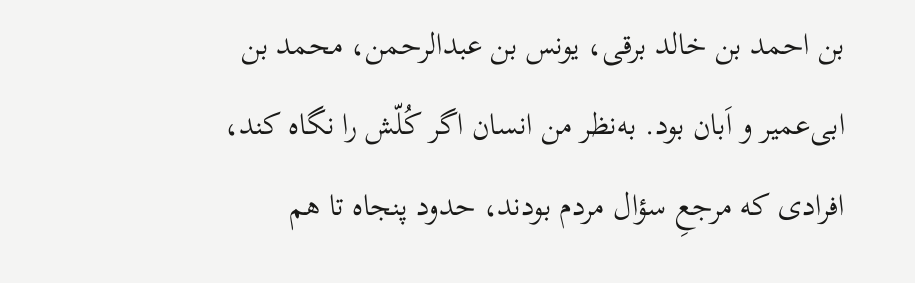بن احمد بن خالد برقی، یونس بن عبدالرحمن، محمد بن ابی‌عمیر و اَبان بود. به‌نظر من انسان اگر کُلّش را نگاه کند، افرادی که مرجعِ سؤال مردم بودند، حدود پنجاه تا هم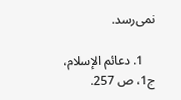نمی‌رسد.

    1. دعائم الإسلام، ج1، ص 257.